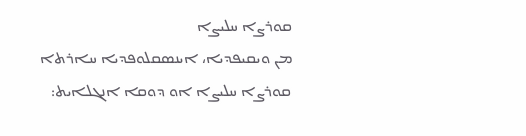ܩܘܪܨܐ ܚܠܝܨܐ
ܡܢ ܘܝܩܝܦܕܝܐ، ܐܝܢܣܩܠܘܦܕܝܐ ܚܐܪܬܐ
ܩܘܪܨܐ ܚܠܝܨܐ ܐܘ ܕܘܩܐ ܐܢܓܠܐܝܬ: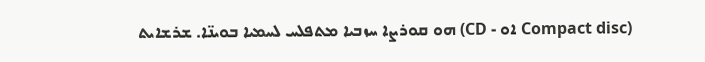(Compact disc ܐܘ - CD) ܗܘ ܩܘܪܨܐ ܚܙܒܝܐ ܡܬܦܠܚ ܠܚܡܝܐ ܒܘܝܢ̈ܐ. ܫܪܫܐܝܬ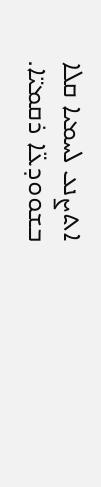ܐܬܨܢܥ ܠܚܡܝܐ ܩܠܐ ܒܫܘܘܕܥ̈ܐ ܪܩܡܝ̈ܐ.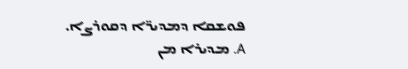ܦܘܫܩܐ ܕܡܕܝܪ̈ܐ ܕܩܘܪܨܐ.
A. ܡܕܝܪܐ ܡܢ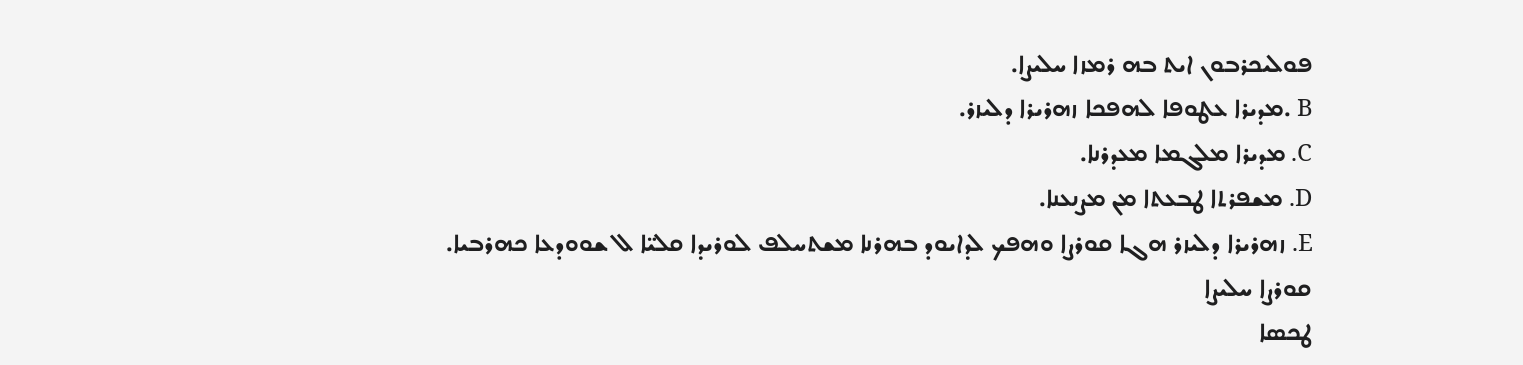ܦܘܠܝܟܪܒܘܢ ܐܝܬ ܒܗ ܪܡܙܐ ܚܠܝܨܐ.
B .ܡܕܝܪܐ ܥܛܘܦܐ ܠܗܦܟܐ ܙܗܪܝܪܐ ܕܠܝܙܪ.
C. ܡܕܝܪܐ ܡܠܓܡܐ ܡܥܕܪܢܐ.
D. ܡܫܦܪܬܐ ܛܒܥܬܐ ܡܢ ܡܨܢܥܢܐ.
E. ܙܗܪܝܪܐ ܕܠܝܙܪ ܗܓܐ ܩܘܪܨܐ ܘܗܦܟ ܠܕܐܝܘܕ ܒܗܪܢܐ ܡܫܬܚܠܦ ܠܘܪܝܕܐ ܩܠܝ̈ܐ ܠ ܫܘܘܕܥܐ ܟܗܪܒܝܐ.
ܩܘܪܨܐ ܚܠܝܨܐ
ܛܟܣܐ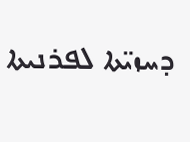ܕܚܙܝ̈ܬܐ ܠܦܪܢܝܬܐ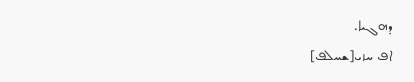ܕܗܓܝܐ.
ܐܦ ܚܙܝ[ܫܚܠܦ]